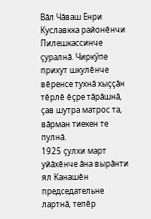Вӑл Чăваш Енри Куславкка районӗнчи Пилешкассинче ҫуралнӑ. Чиркӳпе прихут шкулӗнче вӗренсе тухнӑ хыҫҫӑн тӗрлӗ ӗҫре тӑрӑшнӑ, ҫав шутра матрос та, вӑрман тиекен те пулнӑ.
1925 ҫулхи март уйӑхӗнче ӑна вырӑнти ял Канашĕн председательне лартнӑ, тепӗр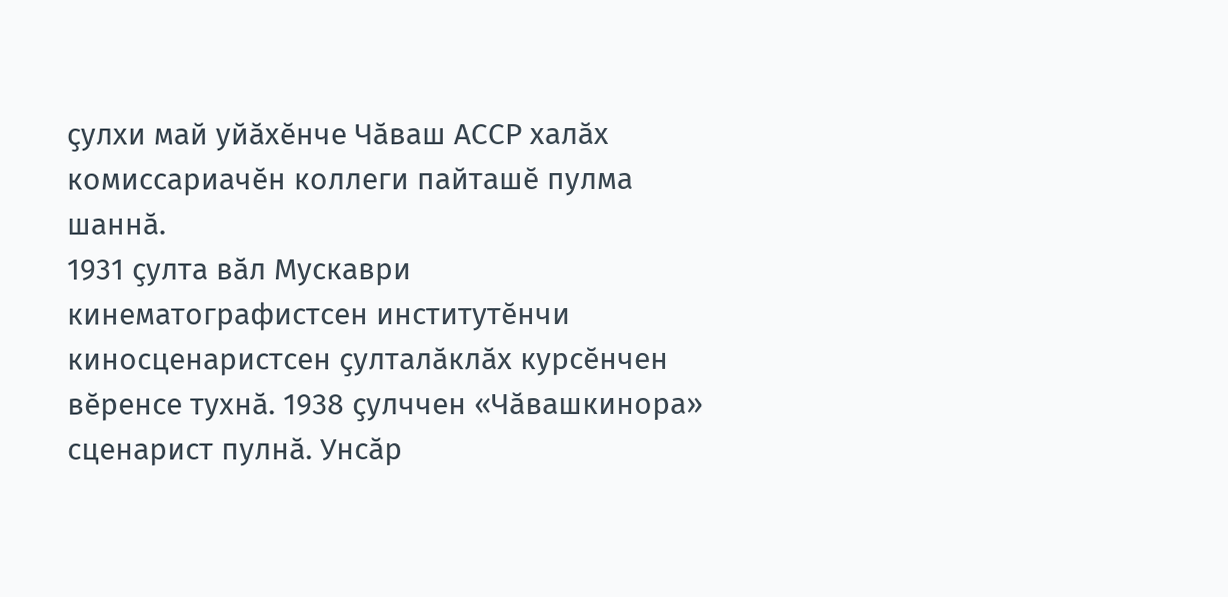ҫулхи май уйӑхӗнче Чӑваш АССР халӑх комиссариачӗн коллеги пайташӗ пулма шаннӑ.
1931 ҫулта вӑл Мускаври кинематографистсен институтӗнчи киносценаристсен ҫулталӑклӑх курсӗнчен вӗренсе тухнӑ. 1938 ҫулччен «Чӑвашкинора» сценарист пулнӑ. Унсӑр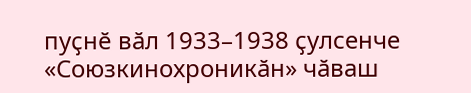пуҫнӗ вӑл 1933–1938 ҫулсенче «Союзкинохроникӑн» чӑваш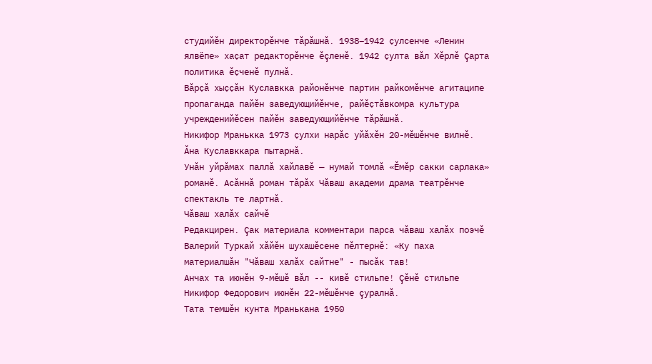студийӗн директорӗнче тӑрӑшнӑ. 1938–1942 ҫулсенче «Ленин ялвёпе» хаҫат редакторӗнче ĕçленĕ. 1942 ҫулта вӑл Хӗрлӗ Çарта политика ӗҫченӗ пулнӑ.
Вӑрҫӑ хыҫҫӑн Куславкка районӗнче партин райкомӗнче агитаципе пропаганда пайӗн заведующийӗнче, райӗҫтӑвкомра культура учрежденийӗсен пайӗн заведующийӗнче тӑрӑшнӑ.
Никифор Мранькка 1973 ҫулхи нарӑс уйӑхӗн 20-мӗшӗнче вилнӗ. Ӑна Куславккара пытарнӑ.
Унӑн уйрӑмах паллӑ хайлавӗ — нумай томлӑ «Ӗмӗр сакки сарлака» романӗ. Асӑннӑ роман тӑрӑх Чӑваш академи драма театрӗнче спектакль те лартнӑ.
Чăваш халăх сайчĕ
Редакцирен. Çак материала комментари парса чăваш халăх поэчĕ Валерий Туркай хăйĕн шухашĕсене пĕлтернĕ: «Ку паха материалшăн "Чăваш халăх сайтне" - пысăк тав!
Анчах та июнĕн 9-мĕшĕ вăл -- кивĕ стильпе! Çĕнĕ стильпе Никифор Федорович июнĕн 22-мĕшĕнче çуралнă.
Тата темшĕн кунта Мранькана 1950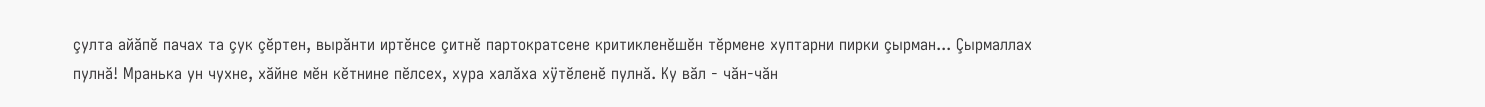çулта айăпĕ пачах та çук çĕртен, вырăнти иртĕнсе çитнĕ партократсене критикленĕшĕн тĕрмене хуптарни пирки çырман... Çырмаллах пулнă! Мранька ун чухне, хăйне мĕн кĕтнине пĕлсех, хура халăха хÿтĕленĕ пулнă. Ку вăл - чăн-чăн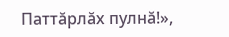Паттăрлăх пулнă!»,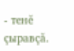- тенĕ çыравçă.